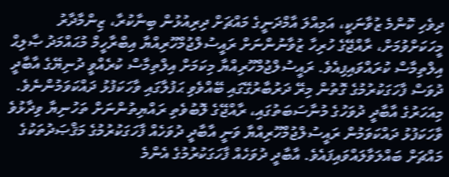ދިވެހި ކޮންމެ ޒުވާނަކީ، އަމިއްލަ އާމްދަނީގެ މައްޗަށް ދިރިއުޅުން ބިނާކުރާ، ޒިންމާދާރު މީހަކަށްވުމަށް، ރާއްޖޭގެ ހުރިހާ ޒުވާނުންނަށް ރައީސުލްޖުމްހޫރިއްޔާ އިބްރާހީމް މުޙައްމަދު ޞާލިޙް އިލްތިމާސް ކުރައްވައިފިއެވެ. ރައީސުލްޖުމްހޫރިއްޔާ މިކަމަށް އިލްތިމާސް ކުރެއްވީ ދުނިޔޭގެ އާބާދީ ދުވަސް ފާހަގަކުރުމުގެ ގޮތުން މިރޭ ދަރުބާރުގޭގައި ބޭއްވެވި ޙަފުލާގައި ވާހަކަފުޅު ދައްކަވަމުންނެވެ.
މިއަހަރުގެ އާބާދީ ދުވަހުގެ މުނާސަބަތުގައި، ރާއްޖޭގެ ލޮބުވެތި ރައްޔިތުންނަށް ތަހުނިޔާ ވިދާޅުވެ ވާހަކަފުޅު ދައްކަވަމުން ރައީސުލްޖުމްހޫރިއްޔާ ވަނީ އާބާދީ ދުވަހެއް ފާހަގަކުރުމުގެ މަޤްޞަދުތަކުގެ މައްޗަށް ބައްލަވާލައްވައިފައެވެ. އާބާދީ ދުވަހެއް ފާހަގަކުރުމުގެ އެންމެ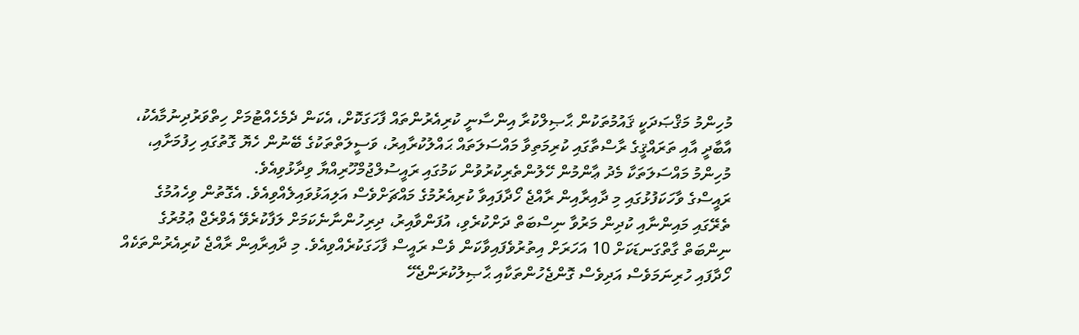މުހިންމު މަޤްޞަދަކީ ޤައުމުތަކުން ޙާޞިލްކުރާ އިންސާނީ ކުރިއެރުންތައް ފާހަގަކޮށް، އެކަން ދެމެހެއްޓުމަށް ހިތްވަރުދިނުމާއެކު، އާބާދީ އާއި ތަރައްޤީގެ ރާސްތާގައި ކުރިމަތިވާ މައްސަލަތައް ޙައްލުކުރާއިރު، ވަސީލަތްތަކުގެ ބޭނުން ހެޔޮ ގޮތުގައި ހިފުމަށާއި، މުހިންމު މައްސަލަތަކާ މެދު ޢާންމުން ހޭލުންތެރިކުރުވުން ކަމުގައި ރައީސުލްޖުމްހޫރިއްޔާ ވިދާޅުވިއެވެ.
ރައީސްގެ ވާހަކަފުޅުގައި މި ދާއިރާއިން ރާއްޖެ ހޯދާފައިވާ ކުރިއެރުމުގެ މައްޗަށްވެސް އަލިއަޅުވައިލެއްވިއެވެ. އެގޮތުން ވިހެއުމުގެ ތެރޭގައި މައިންނާއި ކުދިން މަރުވާ ނިސްބަތް ދަށްކުރެވި، އުފަންވާއިރު، ދިރިހުންނާނެކަމަށް ލަފާކުރެވޭ އެވްރެޖް ޢުމުރުގެ ނިންބަތް ގާތްގަނޑަކަށް 10 އަހަރަށް އިތުރުވެފައިވާކަން ވެސް ރައީސް ފާހަގަކުރެއްވިއެވެ. މި ދާއިރާއިން ރާއްޖެ ކުރިއެރުންތަކެއް ހޯދާފައި ހުރިނަމަވެސް އަދިވެސް ގޮންޖެހުންތަކާއި ޙާޞިލުކުރަންޖެހޭ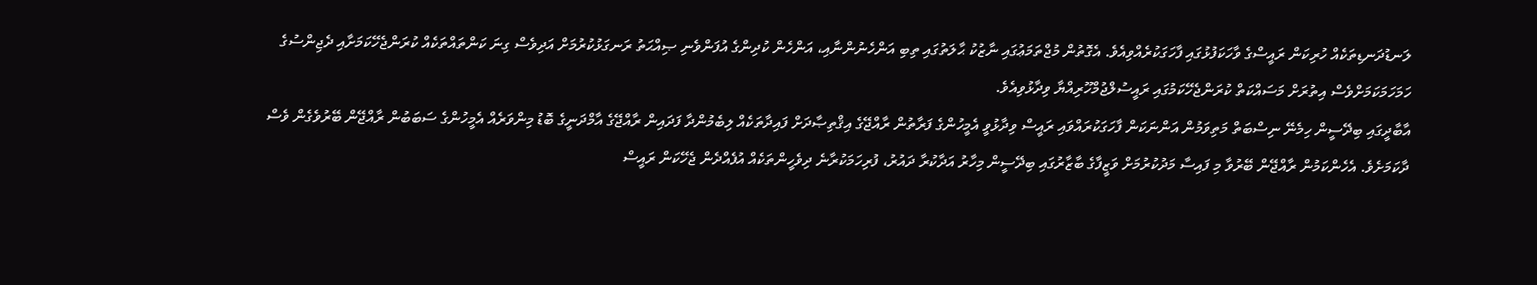ލަނޑުދަނޑިތަކެއް ހުރިކަން ރައީސްގެ ވާހަކަފުޅުގައި ފާހަގަކުރެއްވިއެވެ. އެގޮތުން މުޖްތަމަޢުގައި ނާޒުކު ޙާލަތުގައި ތިބި އަންހެނުންނާއި، އަންހެން ކުދިންގެ އުފަންވެނި ޞިއްޙަތު ރަނގަޅުކުރުމަށް އަދިވެސް ގިނަ ކަންތައްތަކެއް ކުރަންޖެހޭކަމަށާއި ދެޖިންސުގެ ހަމަހަމަކަމަށްވެސް އިތުރަށް މަސައްކަތް ކުރަންޖެހޭކަމުގައި ރައީސުލްޖުމްހޫރިއްޔާ ވިދާޅުވިއެވެ.
އާބާދީގައި ބިދޭސީން ހިމެނޭ ނިސްބަތް މަތިވަމުން އަންނަކަން ފާހަގަކުރައްވައި ރައީސް ވިދާޅުވީ އެމީހުންގެ ފަރާތުން ރާއްޖޭގެ އިޤްތިޞާދަށް ފައިދާތަކެއް ލިބެމުންދާ ފަދައިން ރާއްޖޭގެ އާމްދަނީގެ ބޮޑު މިންވަރެއް އެމީހުންގެ ސަބަބުން ރާއްޖޭން ބޭރުވެގެން ވެސް ދާކަމަށެވެ. އެހެންކަމުން ރާއްޖޭން ބޭރުވާ މި ފައިސާ މަދުކުރުމަށް ވަޒީފާގެ ބާޒާރުގައި ބިދޭސީން މިހާރު އަދާކުރާ ދައުރު، ފުރިހަމަކުރާނެ ދިވެހީންތަކެއް އުފެއްދެން ޖެހޭކަން ރައީސް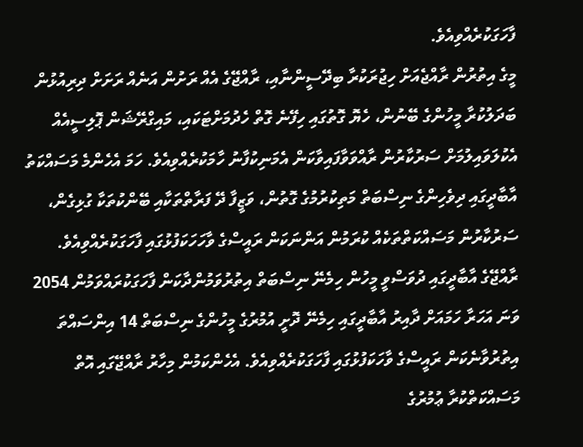ފާހަގަކުރެއްވިއެވެ.
މީގެ އިތުރުން ރާއްޖެއަށް ހިޖުރަކުރާ ބިދޭސީންނާއި، ރާއްޖޭގެ އެއް ރަށުން އަނެއް ރަށަށް ދިރިއުޅުން ބަދަލުކުރާ މީހުންގެ ބޭނުން، ހެޔޮ ގޮތުގައި ހިފޭނެ ގޮތް ހެދުމަށްޓަކައި، މައިގްރޭޝަން ޕޮލިސީއެއް އެކުލަވައިލުމަށް ސަރުކާރުން ރާއްވަވާފައިވާކަން އެމަނިކުފާނު ހާމަކުރެއްވިއެވެ. ހަމަ އެހެންމެ މަސައްކަތު އާބާދީގައި ދިވެހިންގެ ނިސްބަތް މަތިކުރުމުގެ ގޮތުން، ވަޒީފާ ދޭ ފަރާތްތަކާއި ބޭންކުތަކާ ގުޅިގެން، ސަރުކާރުން މަސައްކަތްތަކެއް ކުރަމުން އަންނަކަން ރައީސްގެ ވާހަހަކަފުޅުގައި ފާހަގަކުރެއްވިއެވެ.
ރާއްޖޭގެ އާބާދީގައި ދުވަސްވީ މީހުން ހިމެނޭ ނިސްބަތް އިތުރުވަމުންދާކަން ފާހަގަކުރައްވަމުން 2054 ވަނަ އަހަރާ ހަމައަށް ދާއިރު އާބާދީގައި ހިމެނޭ ދޮށީ އުމުރުގެ މީހުންގެ ނިސްބަތް 14 އިންސައްތަ އިތުރުވާނެކަން ރައީސްގެ ވާހަކަފުޅުގައި ފާހަގަކުރެއްވިއެވެ. އެހެންކަމުން މިހާރު ރާއްޖޭގައި އޮތް މަސައްކަތްކުރާ ޢުމުރުގެ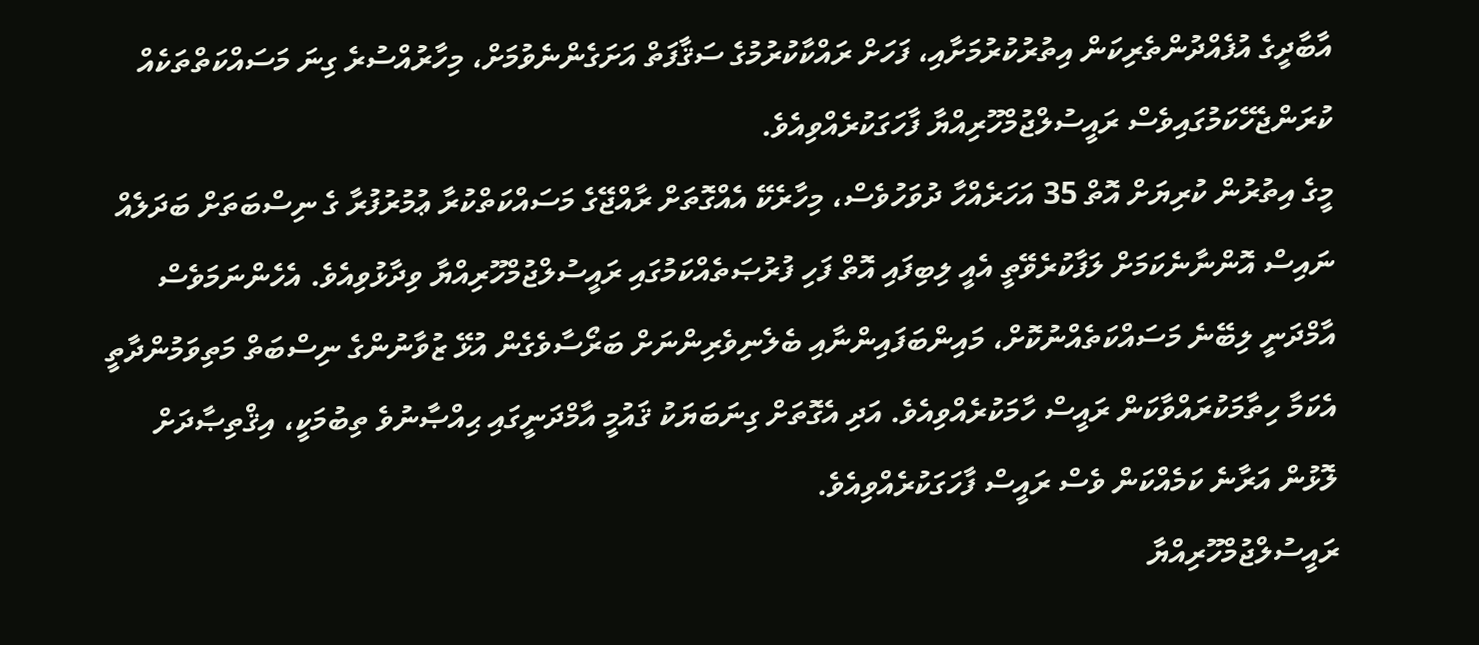އާބާދީގެ އުފެއްދުންތެރިކަން އިތުރުކުރުމަށާއި، ފަހަށް ރައްކާކުރުމުގެ ސަޤާފަތް އަށަގެންނެވުމަށް، މިހާރުއްސުރެ ގިނަ މަސައްކަތްތަކެއް ކުރަންޖެހޭކަމުގައިވެސް ރައީސުލްޖުމްހޫރިއްޔާ ފާހަގަކުރެއްވިއެވެ.
މީގެ އިތުރުން ކުރިޔަށް އޮތް 35 އަހަރެއްހާ ދުވަހުވެސް، މިހާރެކޭ އެއްގޮތަށް ރާއްޖޭގެ މަސައްކަތްކުރާ ޢުމުރުފުރާ ގެ ނިސްބަތަށް ބަދަލެއް ނައިސް އޮންނާނެކަމަށް ލަފާކުރެވޭތީ އެއީ ލިބިފައި އޮތް ފަހި ފުރުޞަތެއްކަމުގައި ރައީސުލްޖުމްހޫރިއްޔާ ވިދާޅުވިއެވެ. އެހެންނަމަވެސް އާމްދަނީ ލިބޭނެ މަސައްކަތެއްނުކޮށް، މައިންބަފައިންނާއި ބެލެނިވެރިންނަށް ބަރޯސާވެގެން އުޅޭ ޒުވާނުންގެ ނިސްބަތް މަތިވަމުންދާތީ އެކަމާ ހިތާމަކުރައްވާކަން ރައީސް ހާމަކުރެއްވިއެވެ. އަދި އެގޮތަށް ގިނަބަޔަކު ޤައުމީ އާމްދަނީގައި ޙިއްޞާނުވެ ތިބުމަކީ، އިޤްތިޞާދަށް ލޮޅުން އަރާނެ ކަމެއްކަން ވެސް ރައީސް ފާހަގަކުރެއްވިއެވެ.
ރައީސުލްޖުމްހޫރިއްޔާ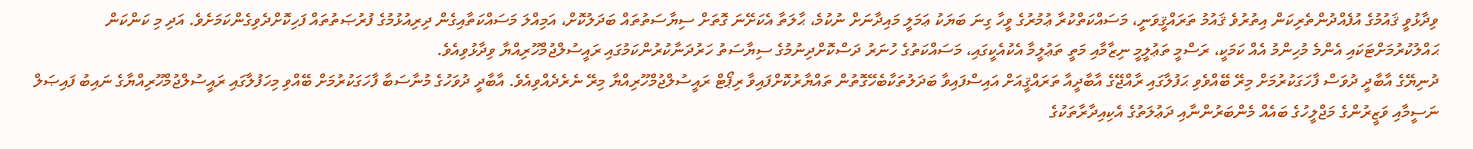ވިދާޅުވީ ޤައުމުގެ އުފެއްދުންތެރިކަން އިތުރުވެ ޤައުމު ތަރައްޤީވަނީ، މަސައްކަތްކުރާ ޢުމުރުގެ ވީހާ ގިނަ ބަޔަކު ޢަމަލީ މައިދާނަށް ނުކުމެ، ޙާލަތާ އެކަށޭނަ ގޮތަށް ސިޔާސަތުތައް ބަދަލުކޮށް، އަމިއްލަ މަސައްކަތާއިގެން ދިރިއުޅުމުގެ ފުރުޞަތުތައް ފަހިކޮށްދެވިގެންކަމަށެވެ. އަދި މި ކަންކަން ޙައްލުކުރުމަށްޓަކައި އެންމެ މުހިންމު އެއް ކަމަކީ، ރަސްމީ ތަޢުލީމީ ނިޒާމާއި މަތީ ތަޢުލީމާ އެކުއެކީގައި، މަސައްކަތުގެ ހުނަރު ދަސްކޮށްދިނުމުގެ ސިޔާސަތު ހަރުދަނާކުރުންކަމުގައި ރައީސުލްޖުމްހޫރިއްޔާ ވިދާޅުވިއެވެ.
ދުނިޔޭގެ އާބާދީ ދުވަސް ފާހަގަކުރުމަށް މިރޭ ބޭއްވެވި ޙަފުލާގައި ރާއްޖޭގެ އާބާދީއާ ތަރައްޤީއަށް އައިސްފައިވާ ބަދަލުތަކާބެހޭގޮތުން ތައްޔާރުކޮށްފައިވާ ރިޕޯޓް ރައީސުލްޖުމްހޫރިއްޔާ މިރޭ ނެރެދެއްވިއެވެ. އާބާދީ ދުވަހުގެ މުނާސަބާ ފާހަގަކުރުމަށް ބޭއްވި މިހަފުލާގައި ރައީސުލްޖުމްހޫރިއްޔާގެ ނައިބު ފައިޞަލް ނަސީމާއި ވަޒީރުންގެ މަޖްލީހުގެ ބައެއް މެންބަރުންނާއި ދަޢުލަތުގެ އެކިއިދާރާތަކުގެ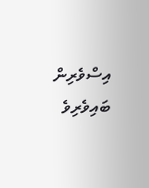އިސްވެރިން ބައިވެރިވެ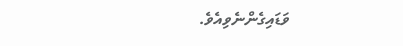ވަޑައިގެންނެވިއެވެ.